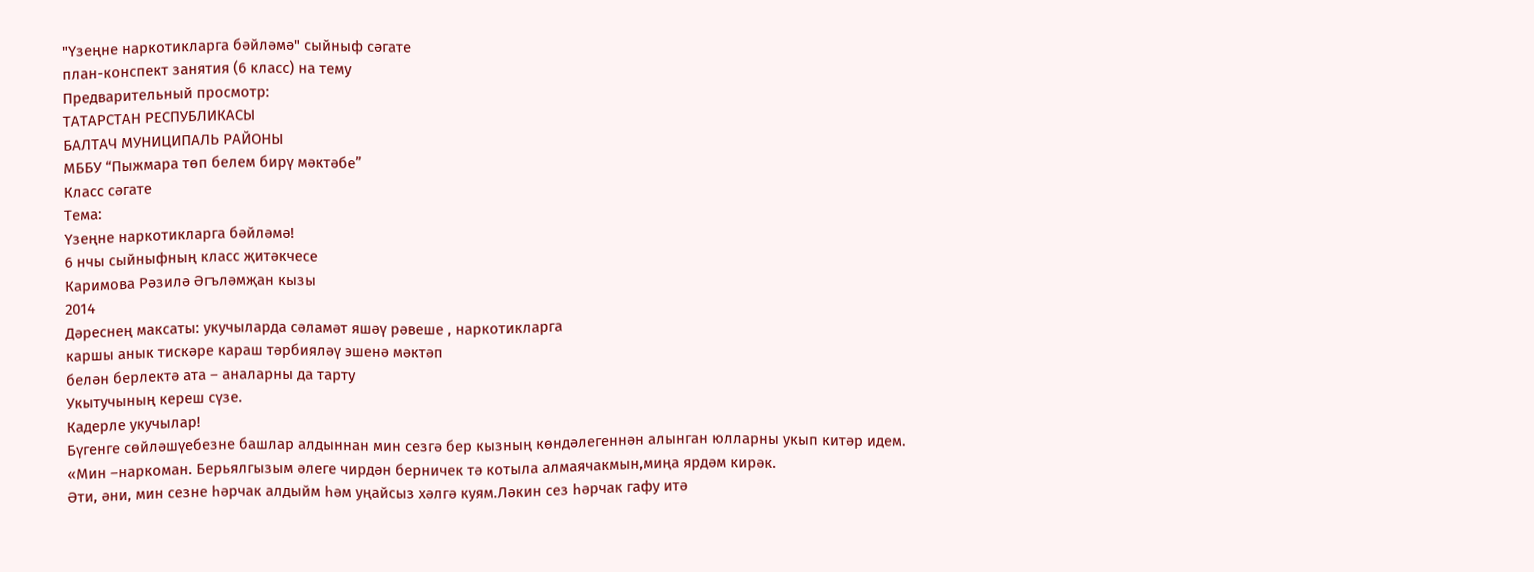"Үзеңне наркотикларга бәйләмә" сыйныф сәгате
план-конспект занятия (6 класс) на тему
Предварительный просмотр:
ТАТАРСТАН РЕСПУБЛИКАСЫ
БАЛТАЧ МУНИЦИПАЛЬ РАЙОНЫ
МББУ “Пыжмара төп белем бирү мәктәбе”
Класс сәгате
Тема:
Үзеңне наркотикларга бәйләмә!
6 нчы сыйныфның класс җитәкчесе
Каримова Рәзилә Әгъләмҗан кызы
2014
Дәреснең максаты: укучыларда сәламәт яшәү рәвеше , наркотикларга
каршы анык тискәре караш тәрбияләү эшенә мәктәп
белән берлектә ата – аналарны да тарту
Укытучының кереш сүзе.
Кадерле укучылар!
Бүгенге сөйләшүебезне башлар алдыннан мин сезгә бер кызның көндәлегеннән алынган юлларны укып китәр идем.
«Мин –наркоман. Берьялгызым әлеге чирдән берничек тә котыла алмаячакмын,миңа ярдәм кирәк.
Әти, әни, мин сезне һәрчак алдыйм һәм уңайсыз хәлгә куям.Ләкин сез һәрчак гафу итә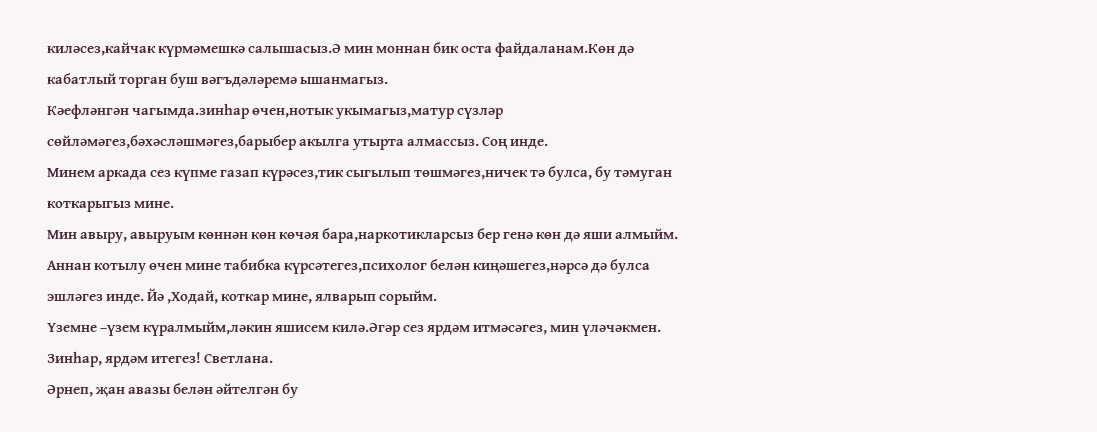киләсез,кайчак күрмәмешкә салышасыз.Ә мин моннан бик оста файдаланам.Көн дә кабатлый торган буш вәгъдәләремә ышанмагыз.
Кәефләнгән чагымда.зинһар өчен,нотык укымагыз,матур сүзләр сөйләмәгез,бәхәсләшмәгез,барыбер акылга утырта алмассыз. Соң инде.
Минем аркада сез күпме газап күрәсез,тик сыгылып төшмәгез,ничек тә булса, бу тәмуган коткарыгыз мине.
Мин авыру, авыруым көннән көн көчәя бара,наркотикларсыз бер генә көн дә яши алмыйм. Аннан котылу өчен мине табибка күрсәтегез,психолог белән киңәшегез,нәрсә дә булса эшләгез инде. Йә ,Ходай, коткар мине, ялварып сорыйм.
Үземне –үзем күралмыйм,ләкин яшисем килә.Әгәр сез ярдәм итмәсәгез, мин үләчәкмен. Зинһар, ярдәм итегез! Светлана.
Әрнеп, җан авазы белән әйтелгән бу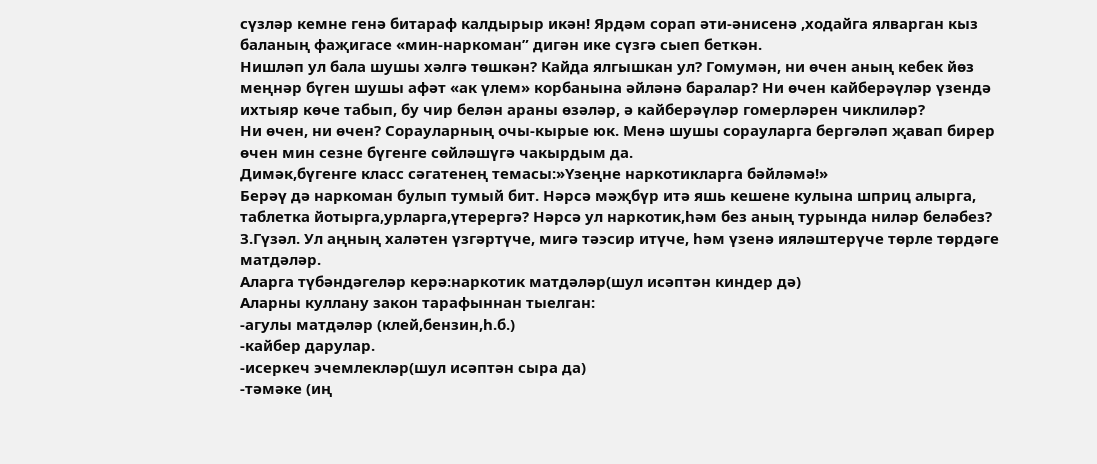сүзләр кемне генә битараф калдырыр икән! Ярдәм сорап әти-әнисенә ,ходайга ялварган кыз баланың фаҗигасе «мин-наркоман” дигән ике сүзгә сыеп беткән.
Нишләп ул бала шушы хәлгә төшкән? Кайда ялгышкан ул? Гомумән, ни өчен аның кебек йөз меңнәр бүген шушы афәт «ак үлем» корбанына әйләнә баралар? Ни өчен кайберәүләр үзендә ихтыяр көче табып, бу чир белән араны өзәләр, ә кайберәүләр гомерләрен чиклиләр?
Ни өчен, ни өчен? Сорауларның очы-кырые юк. Менә шушы сорауларга бергәләп җавап бирер өчен мин сезне бүгенге сөйләшүгә чакырдым да.
Димәк,бүгенге класс сәгатенең темасы:»Үзеңне наркотикларга бәйләмә!»
Берәү дә наркоман булып тумый бит. Нәрсә мәҗбүр итә яшь кешене кулына шприц алырга, таблетка йотырга,урларга,үтерергә? Нәрсә ул наркотик,һәм без аның турында ниләр беләбез?
З.Гүзәл. Ул аңның халәтен үзгәртүче, мигә тәэсир итүче, һәм үзенә ияләштерүче төрле төрдәге матдәләр.
Аларга түбәндәгеләр керә:наркотик матдәләр(шул исәптән киндер дә)
Аларны куллану закон тарафыннан тыелган:
-агулы матдәләр (клей,бензин,һ.б.)
-кайбер дарулар.
-исеркеч эчемлекләр(шул исәптән сыра да)
-тәмәке (иң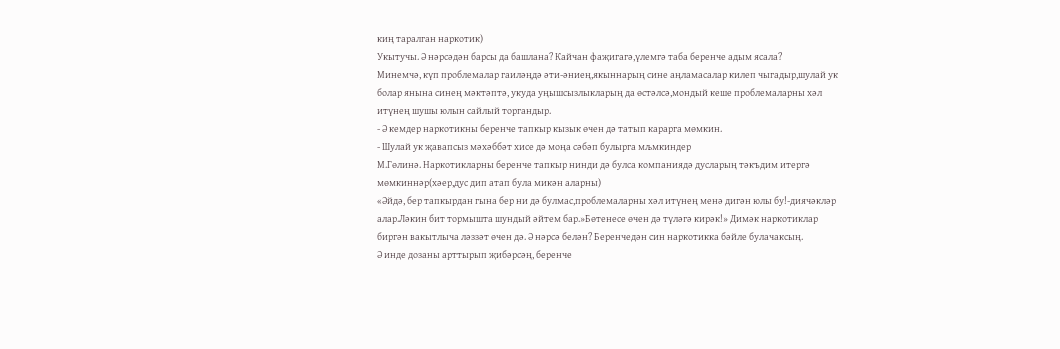киң таралган наркотик)
Укытучы. Ә нәрсәдән барсы да башлана? Кайчан фаҗигагә,үлемгә таба беренче адым ясала?
Минемчә, күп проблемалар гаиләңдә әти-әниең,якыннарың сине аңламасалар килеп чыгадыр,шулай ук болар янына синең мәктәптә, укуда уңышсызлыкларың да өстәлсә,мондый кеше проблемаларны хәл итүнең шушы юлын сайлый торгандыр.
- Ә кемдер наркотикны беренче тапкыр кызык өчен дә татып карарга мөмкин.
- Шулай ук җавапсыз мәхәббәт хисе дә моңа сәбәп булырга мљмкиндер
М.Гөлинә. Наркотикларны беренче тапкыр нинди дә булса компаниядә дусларың тәкъдим итергә мөмкиннәр(хәер,дус дип атап була микән аларны)
«Әйдә, бер тапкырдан гына бер ни дә булмас,проблемаларны хәл итүнең менә дигән юлы бу!-диячәкләр алар.Ләкин бит тормышта шундый әйтем бар.»Бөтенесе өчен дә түләгә кирәк!» Димәк наркотиклар биргән вакытлыча ләззәт өчен дә. Ә нәрсә белән? Беренчедән син наркотикка бәйле булачаксың.
Ә инде дозаны арттырып җибәрсәң, беренче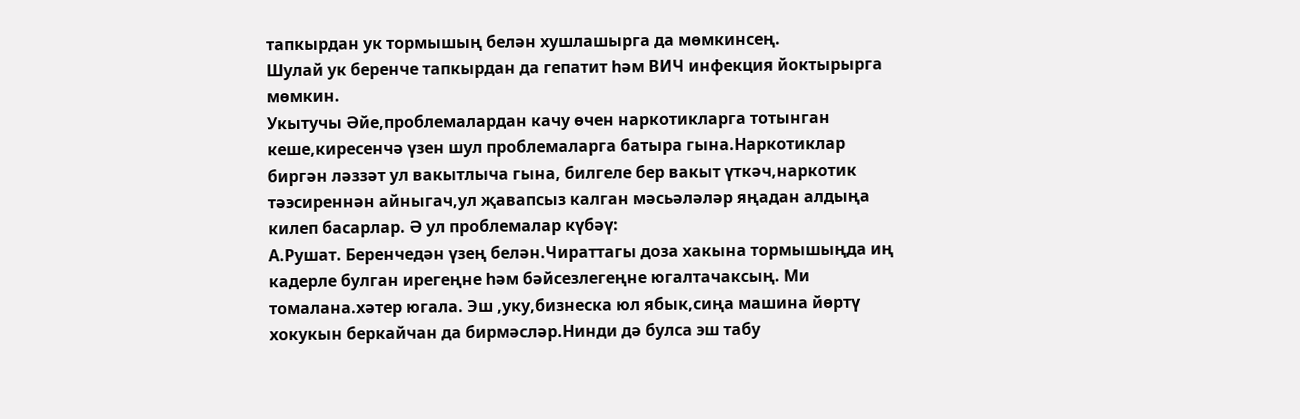тапкырдан ук тормышың белән хушлашырга да мөмкинсең.
Шулай ук беренче тапкырдан да гепатит һәм ВИЧ инфекция йоктырырга мөмкин.
Укытучы Әйе,проблемалардан качу өчен наркотикларга тотынган кеше,киресенчә үзен шул проблемаларга батыра гына.Наркотиклар биргән ләззәт ул вакытлыча гына, билгеле бер вакыт үткәч,наркотик тәэсиреннән айныгач,ул җавапсыз калган мәсьәләләр яңадан алдыңа килеп басарлар. Ә ул проблемалар күбәү:
А.Рушат. Беренчедән үзең белән.Чираттагы доза хакына тормышыңда иң кадерле булган ирегеңне һәм бәйсезлегеңне югалтачаксың. Ми томалана.хәтер югала. Эш ,уку,бизнеска юл ябык,сиңа машина йөртү хокукын беркайчан да бирмәсләр.Нинди дә булса эш табу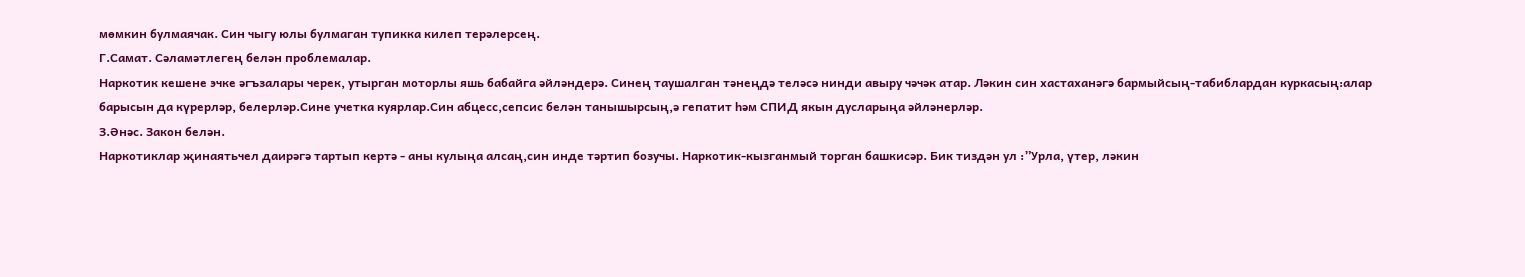мөмкин булмаячак. Син чыгу юлы булмаган тупикка килеп терәлерсең.
Г.Самат. Сәламәтлегең белән проблемалар.
Наркотик кешене эчке әгъзалары черек, утырган моторлы яшь бабайга әйләндерә. Синең таушалган тәнеңдә теләсә нинди авыру чәчәк атар. Ләкин син хастаханәгә бармыйсың-табиблардан куркасың:алар барысын да күрерләр, белерләр.Сине учетка куярлар.Син абцесс,сепсис белән танышырсың,ә гепатит һәм СПИД якын дусларыңа әйләнерләр.
З.Әнәс. Закон белән.
Наркотиклар җинаятьчел даирәгә тартып кертә - аны кулыңа алсаң,син инде тәртип бозучы. Наркотик-кызганмый торган башкисәр. Бик тиздән ул :”Урла, үтер, ләкин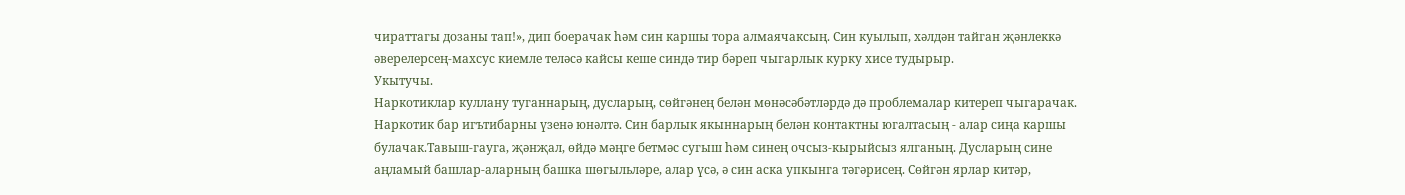чираттагы дозаны тап!», дип боерачак һәм син каршы тора алмаячаксың. Син куылып, хәлдән тайган җәнлеккә әверелерсең-махсус киемле теләсә кайсы кеше синдә тир бәреп чыгарлык курку хисе тудырыр.
Укытучы.
Наркотиклар куллану туганнарың, дусларың, сөйгәнең белән мөнәсәбәтләрдә дә проблемалар китереп чыгарачак. Наркотик бар игътибарны үзенә юнәлтә. Син барлык якыннарың белән контактны югалтасың - алар сиңа каршы булачак.Тавыш-гауга, җәнҗал, өйдә мәңге бетмәс сугыш һәм синең очсыз-кырыйсыз ялганың. Дусларың сине аңламый башлар-аларның башка шөгыльләре, алар үсә, ә син аска упкынга тәгәрисең. Сөйгән ярлар китәр,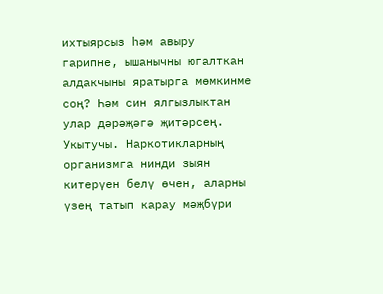ихтыярсыз һәм авыру гарипне, ышанычны югалткан алдакчыны яратырга мөмкинме соң? Һәм син ялгызлыктан улар дәрәҗәгә җитәрсең.
Укытучы. Наркотикларның организмга нинди зыян китерүен белү өчен, аларны үзең татып карау мәҗбүри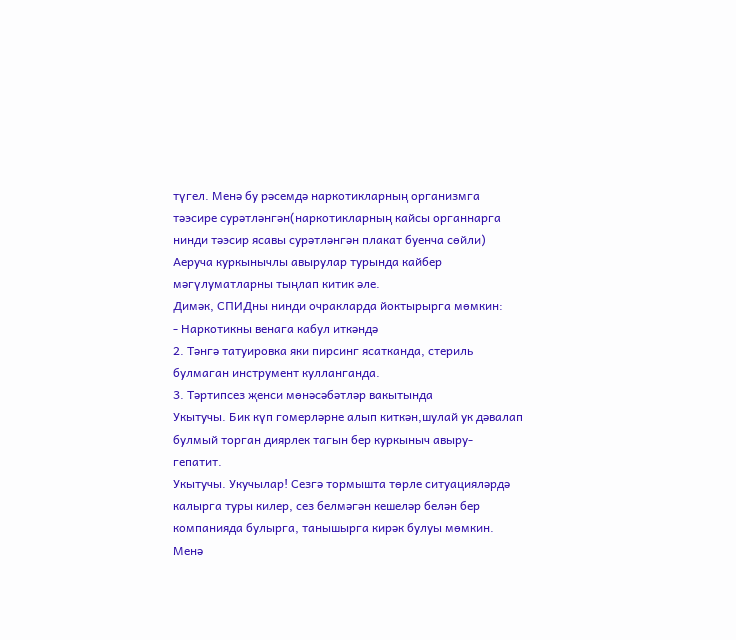түгел. Менә бу рәсемдә наркотикларның организмга тәэсире сурәтләнгән(наркотикларның кайсы органнарга нинди тәэсир ясавы сурәтләнгән плакат буенча сөйли)
Аеруча куркынычлы авырулар турында кайбер мәгүлуматларны тыңлап китик әле.
Димәк, СПИДны нинди очракларда йоктырырга мөмкин:
- Наркотикны венага кабул иткәндә
2. Тәнгә татуировка яки пирсинг ясатканда, стериль булмаган инструмент кулланганда.
3. Тәртипсез җенси мөнәсәбәтләр вакытында
Укытучы. Бик күп гомерләрне алып киткән,шулай ук дәвалап булмый торган диярлек тагын бер куркыныч авыру- гепатит.
Укытучы. Укучылар! Сезгә тормышта төрле ситуацияләрдә калырга туры килер, сез белмәгән кешеләр белән бер компанияда булырга, танышырга кирәк булуы мөмкин. Менә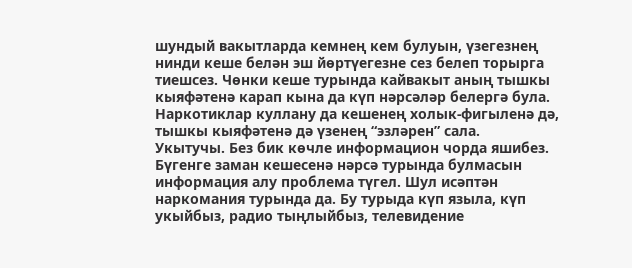шундый вакытларда кемнең кем булуын, үзегезнең нинди кеше белән эш йөртүегезне сез белеп торырга тиешсез. Чөнки кеше турында кайвакыт аның тышкы кыяфәтенә карап кына да күп нәрсәләр белергә була. Наркотиклар куллану да кешенең холык-фигыленә дә, тышкы кыяфәтенә дә үзенең “эзләрен” сала.
Укытучы. Без бик көчле информацион чорда яшибез. Бүгенге заман кешесенә нәрсә турында булмасын информация алу проблема түгел. Шул исәптән наркомания турында да. Бу турыда күп языла, күп укыйбыз, радио тыңлыйбыз, телевидение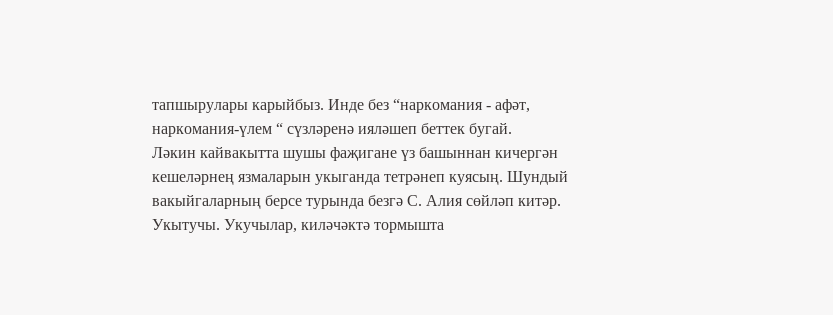тапшырулары карыйбыз. Инде без “наркомания - афәт, наркомания-үлем “ сүзләренә ияләшеп беттек бугай.
Ләкин кайвакытта шушы фаҗигане үз башыннан кичергән кешеләрнең язмаларын укыганда тетрәнеп куясың. Шундый вакыйгаларның берсе турында безгә С. Алия сөйләп китәр.
Укытучы. Укучылар, киләчәктә тормышта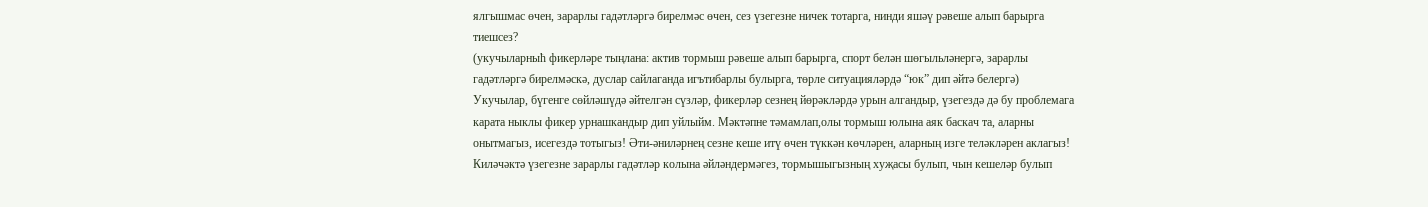ялгышмас өчен, зарарлы гадәтләргә бирелмәс өчен, сез үзегезне ничек тотарга, нинди яшәү рәвеше алып барырга тиешсез?
(укучыларныћ фикерләре тыңлана: актив тормыш рәвеше алып барырга, спорт белән шөгыльләнергә, зарарлы гадәтләргә бирелмәскә, дуслар сайлаганда игътибарлы булырга, төрле ситуацияләрдә “юк” дип әйтә белергә)
Укучылар, бүгенге сөйләшүдә әйтелгән сүзләр, фикерләр сезнең йөрәкләрдә урын алгандыр, үзегездә дә бу проблемага карата ныклы фикер урнашкандыр дип уйлыйм. Мәктәпне тәмамлап,олы тормыш юлына аяк баскач та, аларны онытмагыз, исегездә тотыгыз! Әти-әниләрнең сезне кеше итү өчен түккән көчләрен, аларның изге теләкләрен аклагыз! Киләчәктә үзегезне зарарлы гадәтләр колына әйләндермәгез, тормышыгызның хуҗасы булып, чын кешеләр булып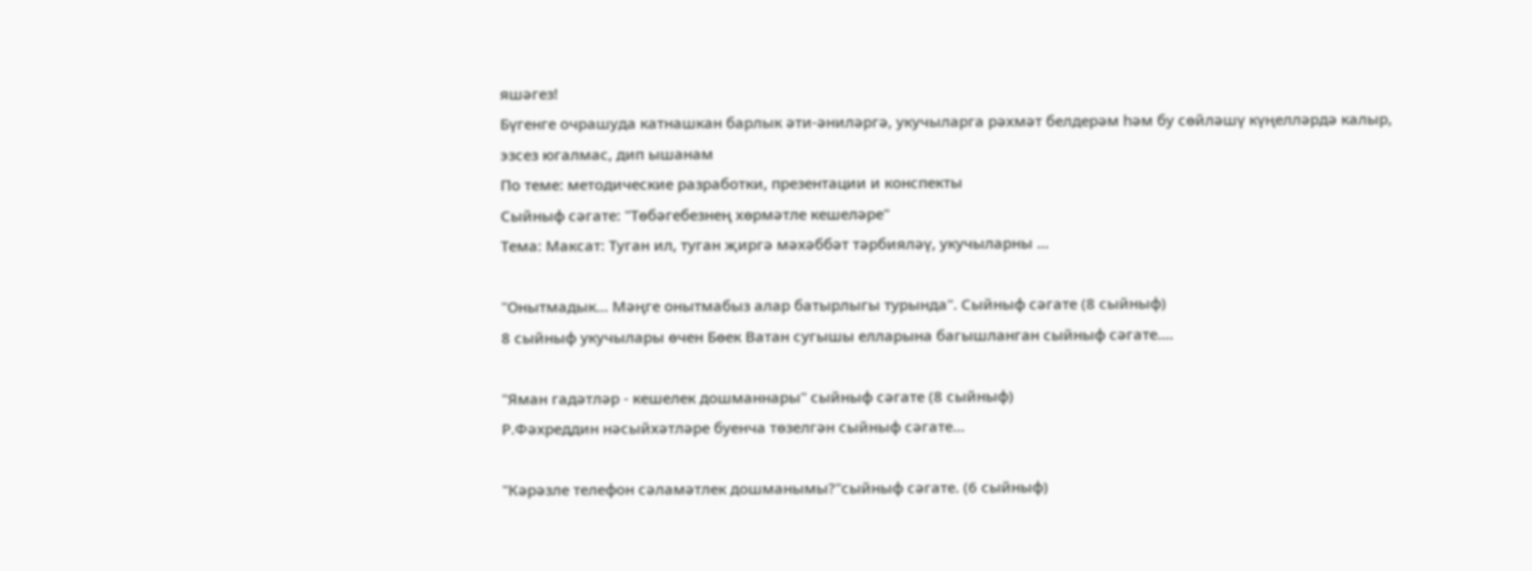яшәгез!
Бүгенге очрашуда катнашкан барлык әти-әниләргә, укучыларга рәхмәт белдерәм һәм бу сөйләшү күңелләрдә калыр, эзсез югалмас, дип ышанам
По теме: методические разработки, презентации и конспекты
Сыйныф сәгате: "Төбәгебезнең хөрмәтле кешеләре"
Тема: Максат: Туган ил, туган җиргә мәхәббәт тәрбияләү, укучыларны ...

"Онытмадык... Мәңге онытмабыз алар батырлыгы турында". Сыйныф сәгате (8 сыйныф)
8 сыйныф укучылары өчен Бөек Ватан сугышы елларына багышланган сыйныф сәгате....

"Яман гадәтләр - кешелек дошманнары" сыйныф сәгате (8 сыйныф)
Р.Фәхреддин нәсыйхәтләре буенча төзелгән сыйныф сәгате...

"Кәрәзле телефон сәламәтлек дошманымы?"сыйныф сәгате. (6 сыйныф)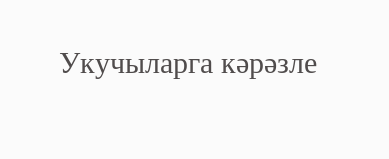Укучыларга кәрәзле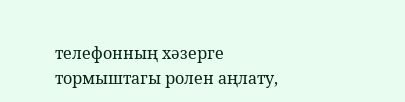телефонның хәзерге тормыштагы ролен аңлату,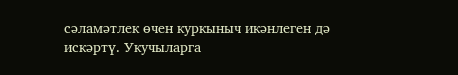сәламәтлек өчен куркыныч икәнлеген дә искәртү. Укучыларга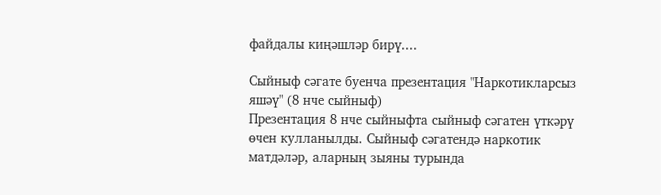файдалы киңәшләр бирү....

Сыйныф сәгате буенча презентация "Наркотикларсыз яшәү" (8 нче сыйныф)
Презентация 8 нче сыйныфта сыйныф сәгатен үткәрү өчен кулланылды. Сыйныф сәгатендә наркотик матдәләр, аларның зыяны турында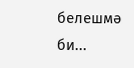белешмә би...